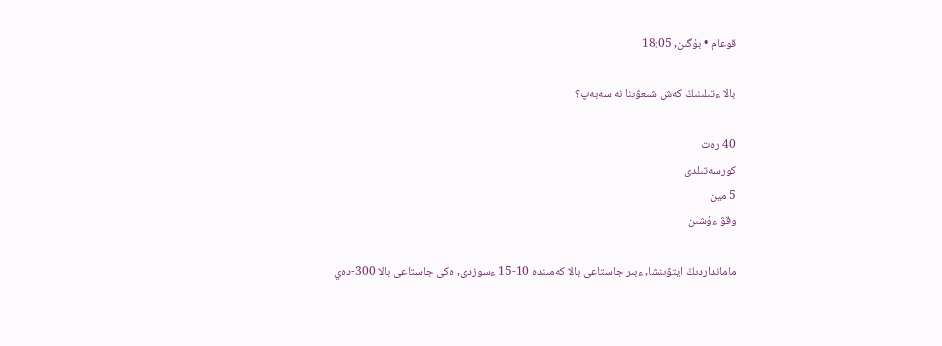قوعام • بۇگىن, 18:05

بالا ءتىلىنىڭ كەش شىعۋىنا نە سەبەپ؟

40 رەت
كورسەتىلدى
5 مين
وقۋ ءۇشىن

مامانداردىڭ ايتۋىنشا, ءبىر جاستاعى بالا كەمىندە 10-15 ءسوزدى, ەكى جاستاعى بالا 300-دەي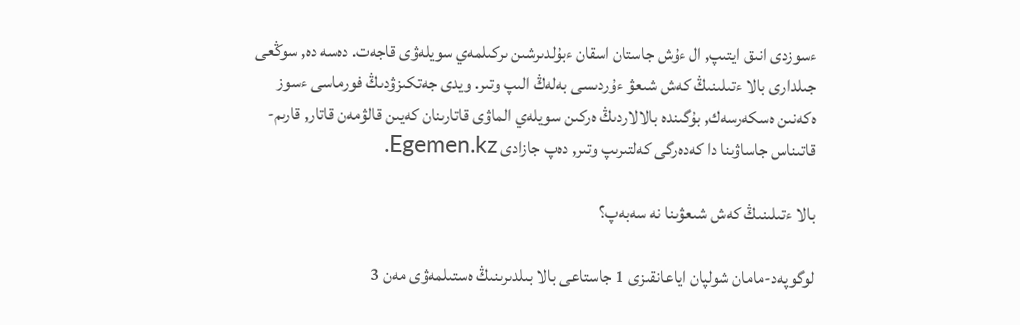ءسوزدى انىق ايتىپ, ال ءۇش جاستان اسقان ءبۇلدىرشىن ىركىلمەي سويلەۋى قاجەت. دەسە دە, سوڭعى جىلدارى بالا ءتىلىنىڭ كەش شىعۋ ءۇردىسى بەلەڭ الىپ وتىر. ويدى جەتكىزۋدىڭ فورماسى ءسوز ەكەنىن ەسكەرسەك, بۇگىندە بالالاردىڭ ەركىن سويلەي الماۋى قاتارىنان كەيىن قالۋمەن قاتار, قارىم-قاتىناس جاساۋىنا دا كەدەرگى كەلتىرىپ وتىر, دەپ جازادى Egemen.kz.

بالا ءتىلىنىڭ كەش شىعۋىنا نە سەبەپ؟

لوگوپەد-مامان شولپان اياعانقىزى 1 جاستاعى بالا بىلدىرىنىڭ ەستىلمەۋى مەن 3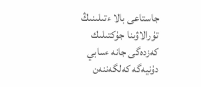جاستاعى بالا ءتىلىنىڭ تۇرالاۋىنا جۇكتىلىك كەزدەگى جانە ءسابي دۇنيەگە كەلگەننەن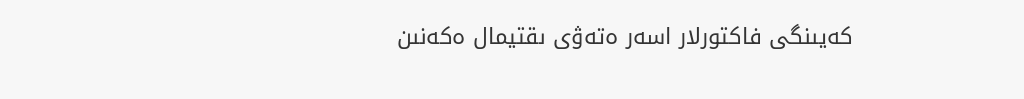كەيىنگى فاكتورلار اسەر ەتەۋى ىقتيمال ەكەنىن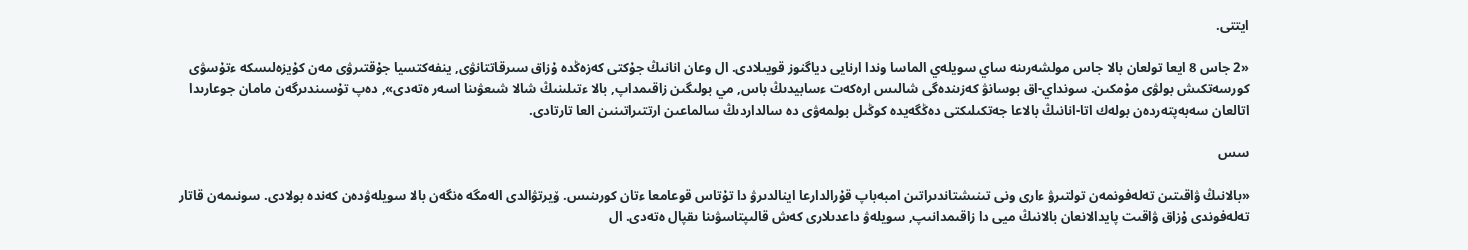ايتتى.

«2 جاس 8 ايعا تولعان بالا جاس مولشەرىنە ساي سويلەي الماسا وندا ارنايى دياگنوز قويىلادى. ال وعان انانىڭ جۇكتى كەزەڭدە ۇزاق سىرقاتتانۋى, ينفەكتسيا جۇقتىرۋى مەن كۇيزەلىسكە ءتۇسۋى كورسەتكىش بولۋى مۇمكىن. سونداي-اق بوسانۋ كەزىندەگى شالىس ارەكەت ءسابيدىڭ باس, مي بولىگىن زاقىمداپ, بالا ءتىلىنىڭ شالا شىعۋىنا اسەر ەتەدى», دەپ تۇسىندىرگەن مامان جوعارىدا اتالعان سەبەپتەردەن بولەك اتا-انانىڭ بالاعا جەتكىلىكتى دەڭگەيدە كوڭىل بولمەۋى دە سالداردىڭ سالماعىن ارتتىراتىنىن العا تارتادى.

سس

«بالانىڭ ۋاقىتىن تەلەفونمەن تولتىرۋ ءارى ونى تىنىشتاندىراتىن امبەباپ قۇرالدارعا اينالدىرۋ دا تۇتاس قوعامعا ءتان كورىنىس. ۆيرتۋالدى الەمگە ەنگەن بالا سويلەۋدەن كەندە بولادى. سونىمەن قاتار تەلەفوندى ۇزاق ۋاقىت پايدالانعان بالانىڭ ميى دا زاقىمدانىپ, سويلەۋ داعدىلارى كەش قالىپتاسۋىنا ىقپال ەتەدى. ال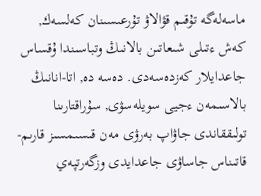ماسەلەگە تۇقىم قۋالاۋ تۇرعىسىنان كەلسەك, كەش ءتىلى شىعاتىن بالانىڭ وتباسىندا ۇقساس جاعدايلار كەزدەسەدى. دەسە دە, اتا-انانىڭ بالاسىمەن ءجيى سويلەسۋى, سۇراقتارىنا تولىققاندى جاۋاپ بەرۋى مەن قىسىمسىز قارىم-قاتىناس جاساۋى جاعدايدى وزگەرتپەي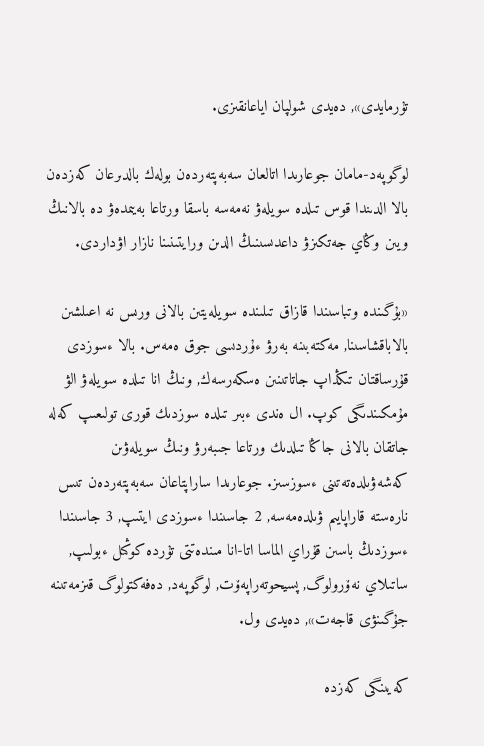تۇرمايدى», دەيدى شولپان اياعانقىزى.

لوگوپەد-مامان جوعارىدا اتالعان سەبەپتەردەن بولەك بالدىرعان كەزدەن بالا الدىندا قوس تىلدە سويلەۋ نەمەسە باسقا ورتاعا بەيىمدەۋ دە بالانىڭ ويىن وڭاي جەتكىزۋ داعدىسىنىڭ الدىن ورايتىنىنا نازار اۋداردى.

«بۇگىندە وتباسىندا قازاق تىلىندە سويلەيتىن بالانى ورىس نە اعىلشىن بالاباقشاسىنا, مەكتەبىنە بەرۋ ءۇردىسى جوق ەمەس. بالا ءسوزدى قۇرساقتان تىڭداپ جاتاتىنىن ەسكەرسەك, ونىڭ انا تىلدە سويلەۋ الۋ مۇمكىندىگى كوپ. ال ەندى ءبىر تىلدە سوزدىك قورى تولىعىپ كەلە جاتقان بالانى جاڭا تىلدىك ورتاعا جىبەرۋ ونىڭ سويلەۋىن كەشەۋىلدەتەتىنى ءسوزسىز. جوعارىدا ساراپتاعان سەبەپتەردەن تىس نارەستە قاراپايىم ۋىلدەمەسە, 2 جاسىندا ءسوزدى ايتىپ, 3 جاسىندا ءسوزدىڭ باسىن قۇراي الماسا اتا-انا مىندەتتى تۇردە كوڭىل ءبولىپ, ساتىلاي نەۆرولوگ, پسيحوتەراپەۆت, لوگوپەد, دەفەكتولوگ قىزمەتىنە جۇگىنۋى قاجەت», دەيدى ول.

كەيىنگى كەزدە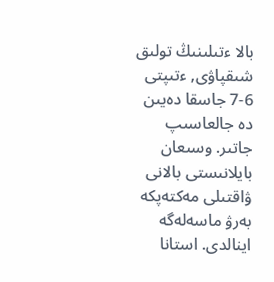بالا ءتىلىنىڭ تولىق شىقپاۋى, ءتىپتى 6-7 جاسقا دەيىن دە جالعاسىپ جاتىر. وسىعان بايلانىستى بالانى ۋاقتىلى مەكتەپكە بەرۋ ماسەلەگە اينالدى. استانا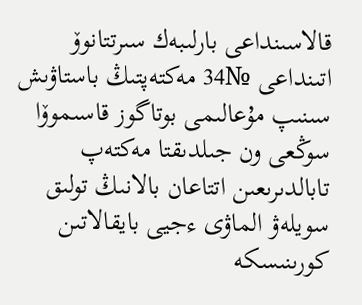قالاسىنداعى بارلىبەك سىرتتانوۆ اتىنداعى №34 مەكتەپتىڭ باستاۋىش سىنىپ مۇعالىمى بوتاگوز قاسىموۆا سوڭعى ون جىلدىقتا مەكتەپ تابالدىرىعىن اتتاعان بالانىڭ تولىق سويلەۋ الماۋى ءجيى بايقالاتىن كورىنىسكە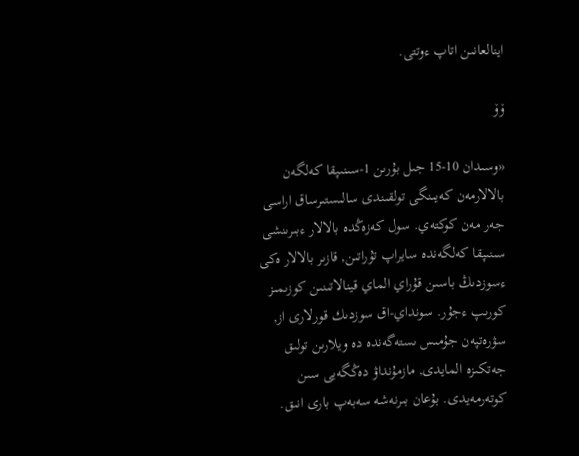اينالعانىن اتاپ ءوتتى.

ۆۆ

«وسىدان 10-15 جىل بۇرىن 1-سىنىپقا كەلگەن بالالارمەن كەيىنگى تولقىندى سالىستىرساق اراسى جەر مەن كوكتەي. سول كەزەڭدە بالالار ءبىرىنشى سىنىپقا كەلگەندە سايراپ تۇراتىن, قازىر بالالار ەكى ءسوزدىڭ باسىن قۇراي الماي قينالاتىنىن كوزىمىز كورىپ ءجۇر. سونداي-اق سوزدىك قورلارى از, سۋرەتپەن جۇمىس ىستەگەندە دە ويلارىن تولىق جەتكىزە المايدى, مازمۇنداۋ دەڭگەيى سىن كوتەرمەيدى. بۇعان بىرنەشە سەبەپ بارى انىق.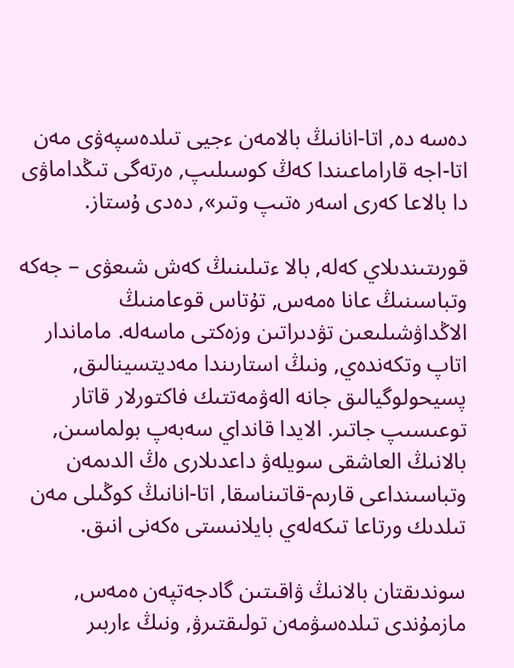دەسە دە, اتا-انانىڭ بالامەن ءجيى تىلدەسپەۋى مەن اتا-اجە قاراماعىندا كەڭ كوسىلىپ, ەرتەگى تىڭداماۋى دا بالاعا كەرى اسەر ەتىپ وتىر», دەدى ۇستاز.

قورىتىندىلاي كەلە, بالا ءتىلىنىڭ كەش شىعۋى – جەكە وتباسىنىڭ عانا ەمەس, تۇتاس قوعامنىڭ الاڭداۋشىلىعىن تۋدىراتىن وزەكتى ماسەلە. ماماندار اتاپ وتكەندەي, ونىڭ استارىندا مەديتسينالىق, پسيحولوگيالىق جانە الەۋمەتتىك فاكتورلار قاتار توعىسىپ جاتىر. الايدا قانداي سەبەپ بولماسىن, بالانىڭ العاشقى سويلەۋ داعدىلارى ەڭ الدىمەن وتباسىنداعى قارىم-قاتىناسقا, اتا-انانىڭ كوڭىلى مەن تىلدىك ورتاعا تىكەلەي بايلانىستى ەكەنى انىق.

سوندىقتان بالانىڭ ۋاقىتىن گادجەتپەن ەمەس, مازمۇندى تىلدەسۋمەن تولىقتىرۋ, ونىڭ ءاربىر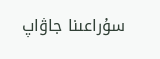سۇراعىنا جاۋاپ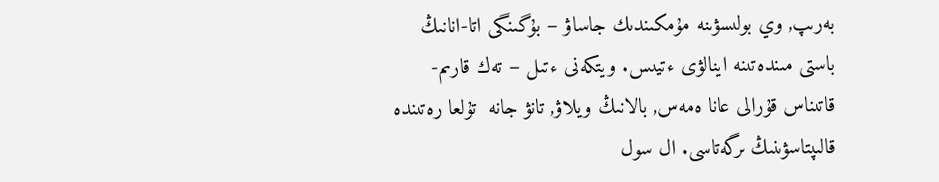بەرىپ, وي بولىسۋىنە مۇمكىندىك جاساۋ – بۇگىنگى اتا-انانىڭ باستى مىندەتىنە اينالۋى ءتيىس. ويتكەنى ءتىل – تەك قارىم-قاتىناس قۇرالى عانا ەمەس, بالانىڭ ويلاۋ, تانۋ جانە  تۇلعا رەتىندە قالىپتاسۋىنىڭ ىرگەتاسى. ال سول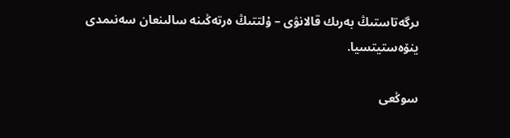ىرگەتاستىڭ بەرىك قالانۋى – ۇلتتىڭ ەرتەڭىنە سالىنعان سەنىمدى ينۆەستيتسيا.

سوڭعى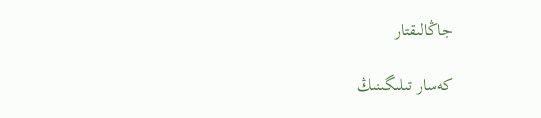جاڭالىقتار

كەسار تىلىگىنىڭ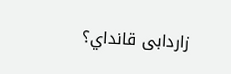زاردابى قانداي؟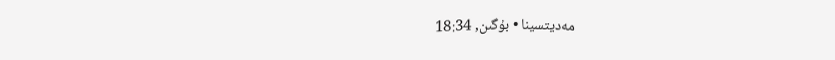مەديتسينا • بۇگىن, 18:34